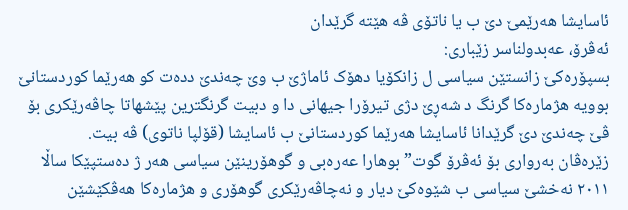ئاسایشا ھەرێمێ دێ ب یا ناتۆی ڤە ھێتە گرێدان
ئەڤرۆ، عەبدولناسر زێباری:
بسپۆرەکێ زانستێن سیاسی ل زانکۆیا دھۆک ئاماژێ ب وێ چەندێ ددەت کو ھەرێما کوردستانێ بوویە ھژمارەکا گرنگ د شەڕێ دژی تیرۆرا جیھانی دا و دبیت گرنگترین پێشھاتا چاڤەرێکری بۆ ڤێ چەندێ دێ گرێدانا ئاسایشا ھەرێما کوردستانێ ب ئاسایشا (قۆلپا ناتوی) ڤە بیت.
زێرەڤان بەرواری بۆ ئەڤرۆ گوت” بوھارا عەرەبی و گوھۆرینێن سیاسی ھەر ژ دەستپێکا ساڵا ٢٠١١ نەخشێ سیاسی ب شێوەکێ دیار و نەچاڤەرێکری گوھۆری و ھژمارەکا ھەڤکێشێن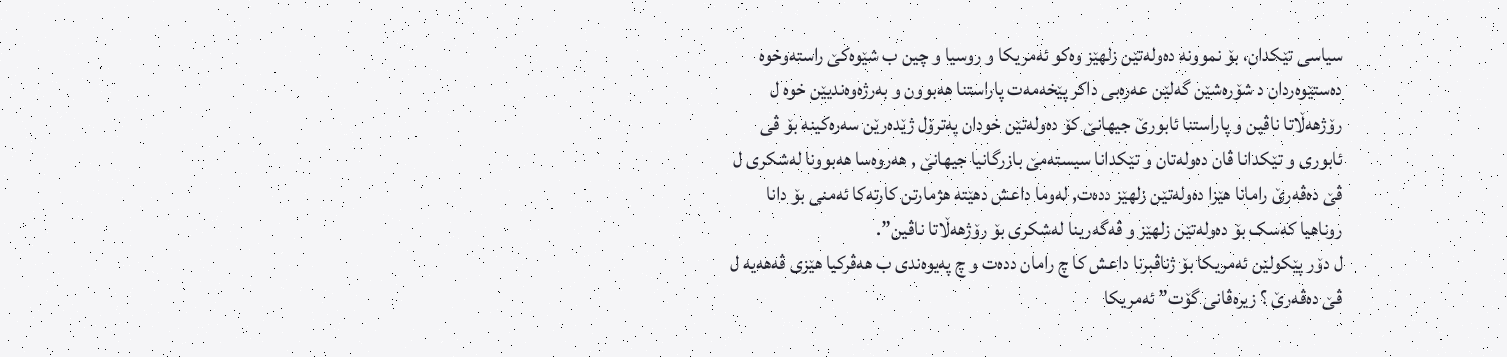سیاسی تێکدان، بۆ نموونە دەولەتێن زلھێز وەکو ئەمریکا و روسیا و چین ب شێوەکێ راستەوخوە دەستێوەردان د شۆرەشێن گەلێن عەرەبی داکر پێخەمەت پاراستنا ھەبوون و بەرژەوەندیێن خوە ل رۆژھەڵاتا ناڤین و پاراستنا ئابورێ جیھانێ کۆ دەولەتێن خودان پەترۆل ژێدەرێن سەرەکینە بۆ ڤی ئابوری و تێکدانا ڤان دەولەتان و تێکدانا سیستەمێ بازرگانیا جیھانێ , ھەروەسا ھەبوونا لەشکری ل ڤێ دەڤەرێ رامانا ھێزا دەولەتێن زلھێز ددەت, لەوما داعش دھێتە ھژمارتن کارتەکا ئەمنی بۆ دانا روناھیا کەسک بۆ دەولەتێن زلھێز و ڤەگەرینا لەشکری بۆ رۆژھەڵاتا ناڤین”.
ل دۆر پێکولێن ئەمریکا بۆ ژناڤبرنا داعش کا چ رامان ددەت و چ پەیوەندی ب ھەڤرکیا ھێزی ڤەھەیە ل ڤێ دەڤەرێ ؟ زیرەڤانی گۆت” ئەمریکا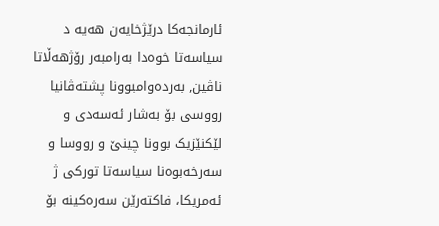ئارمانجەکا درێژخایەن ھەیە د سیاسەتا خوەدا بەرامبەر رۆژھەڵاتا ناڤین, بەردەوامبوونا پشتەڤانیا رووسی بۆ بەشار ئەسەدی و لێکنێزیک بوونا چینێ و رووسا و سەرخەبوەنا سیاسەتا تورکی ژ ئەمریکا، فاکتەرێن سەرەکینە بۆ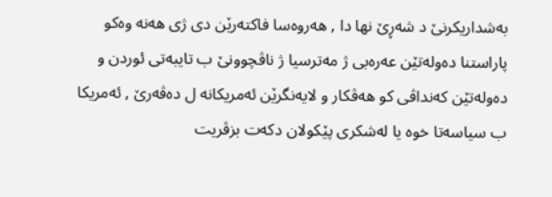بەشداریکرنێ د شەڕێ نھا دا , ھەروەسا فاکتەرێن دی ژی ھەنە وەکو پاراستنا دەولەتێن عەرەبی ژ مەترسیا ژ ناڤچوونێ ب تایبەتی ئوردن و دەولەتێن کەنداڤی کو ھەڤکار و لایەنگرێن ئەمریکانە ل دەڤەرێ , ئەمریکا ب سیاسەتا خوە یا لەشکری پێکولان دکەت بزڤریت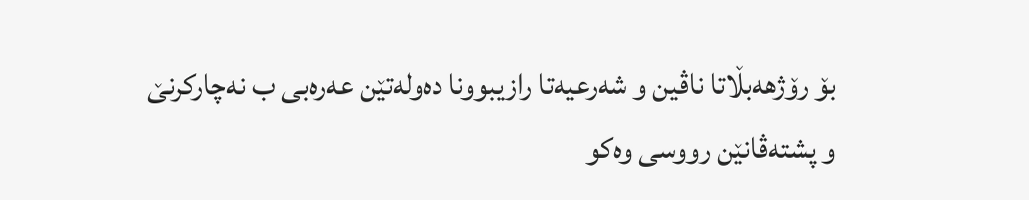بۆ رۆژھەبڵاتا ناڤین و شەرعیەتا رازیبوونا دەولەتێن عەرەبی ب نەچارکرنێ و پشتەڤانێن رووسی وەکو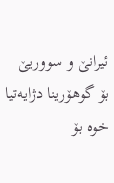ئیرانێ و سووریێ بۆ گوھۆرینا دژایەتیا خوە بۆ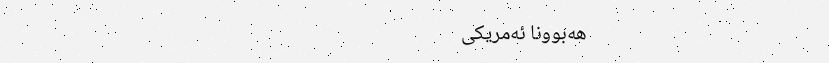ھەبوونا ئەمریکی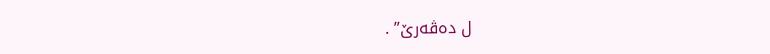ل دەڤەرێ” .